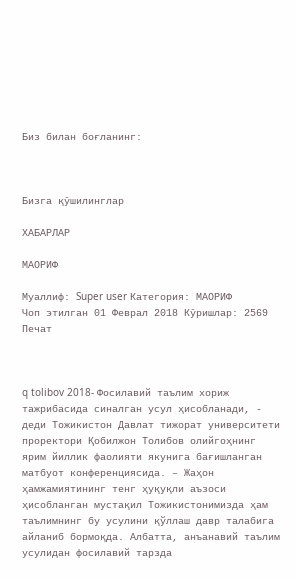Биз билан боғланинг:



Бизга қӯшилинглар

ХАБАРЛАР

МАОРИФ

Муаллиф: Super user Категория: МАОРИФ
Чоп этилган 01 Феврал 2018 Кӯришлар: 2569
Печат



q tolibov 2018- Фосилавий таълим хориж тажрибасида синалган усул ҳисобланади, - деди Тожикистон Давлат тижорат университети проректори Қобилжон Толибов олийгоҳнинг ярим йиллик фаолияти якунига бағишланган матбуот конференциясида. – Жаҳон ҳамжамиятининг тенг ҳуқуқли аъзоси ҳисобланган мустақил Тожикистонимизда ҳам таълимнинг бу усулини қўллаш давр талабига айланиб бормоқда. Албатта, анъанавий таълим усулидан фосилавий тарзда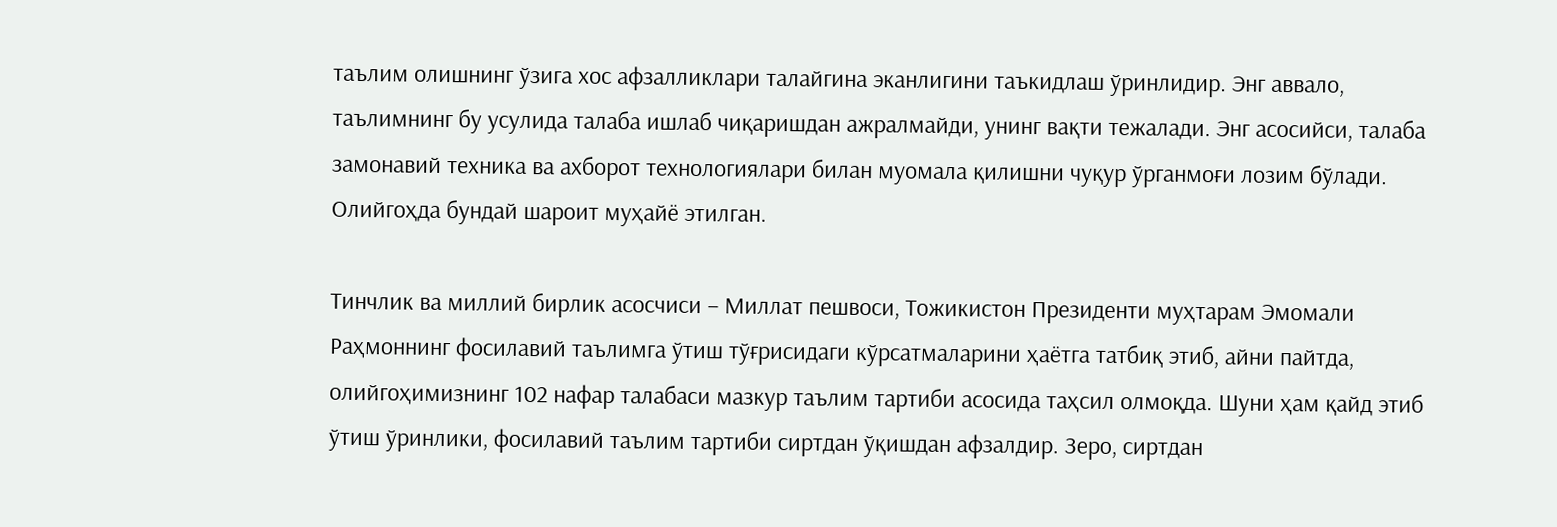таълим олишнинг ўзига хос афзалликлари талайгина эканлигини таъкидлаш ўринлидир. Энг аввало, таълимнинг бу усулида талаба ишлаб чиқаришдан ажралмайди, унинг вақти тежалади. Энг асосийси, талаба замонавий техника ва ахборот технологиялари билан муомала қилишни чуқур ўрганмоғи лозим бўлади. Олийгоҳда бундай шароит муҳайё этилган.

Тинчлик ва миллий бирлик асосчиси – Миллат пешвоси, Тожикистон Президенти муҳтарам Эмомали Раҳмоннинг фосилавий таълимга ўтиш тўғрисидаги кўрсатмаларини ҳаётга татбиқ этиб, айни пайтда, олийгоҳимизнинг 102 нафар талабаси мазкур таълим тартиби асосида таҳсил олмоқда. Шуни ҳам қайд этиб ўтиш ўринлики, фосилавий таълим тартиби сиртдан ўқишдан афзалдир. Зеро, сиртдан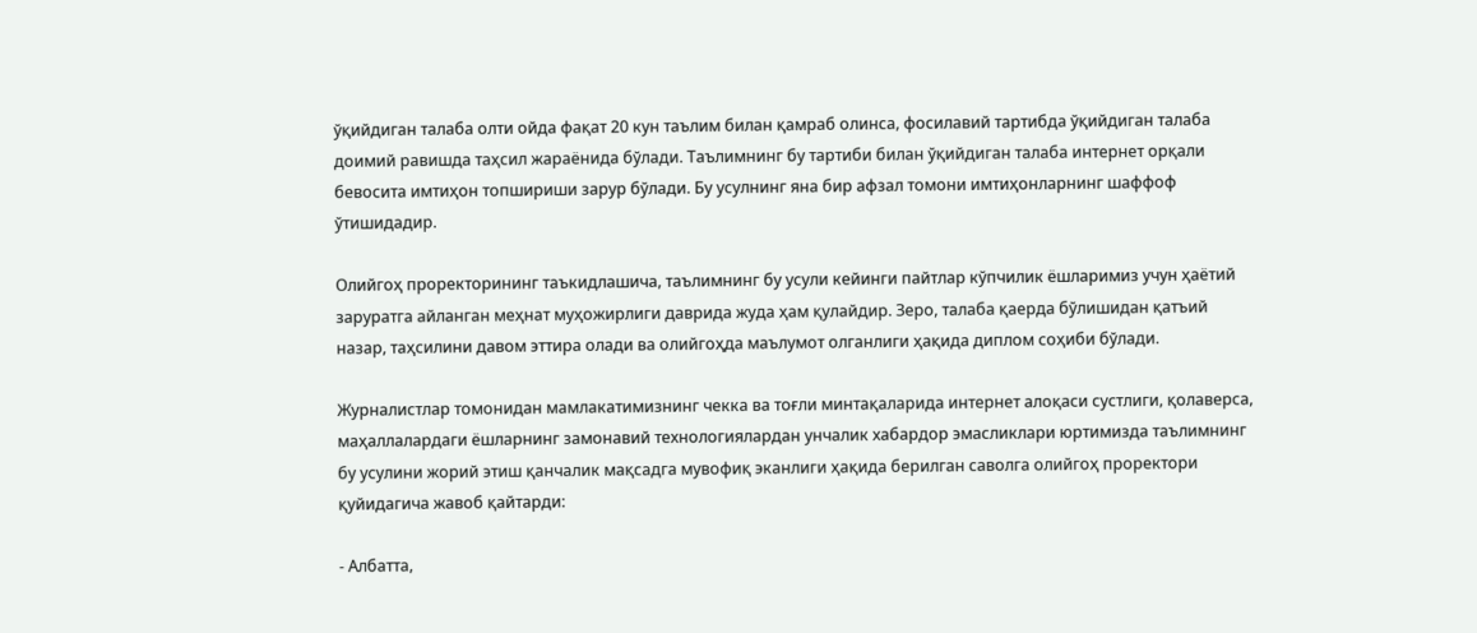ўқийдиган талаба олти ойда фақат 20 кун таълим билан қамраб олинса, фосилавий тартибда ўқийдиган талаба доимий равишда таҳсил жараёнида бўлади. Таълимнинг бу тартиби билан ўқийдиган талаба интернет орқали бевосита имтиҳон топшириши зарур бўлади. Бу усулнинг яна бир афзал томони имтиҳонларнинг шаффоф ўтишидадир.

Олийгоҳ проректорининг таъкидлашича, таълимнинг бу усули кейинги пайтлар кўпчилик ёшларимиз учун ҳаётий заруратга айланган меҳнат муҳожирлиги даврида жуда ҳам қулайдир. Зеро, талаба қаерда бўлишидан қатъий назар, таҳсилини давом эттира олади ва олийгоҳда маълумот олганлиги ҳақида диплом соҳиби бўлади.

Журналистлар томонидан мамлакатимизнинг чекка ва тоғли минтақаларида интернет алоқаси сустлиги, қолаверса, маҳаллалардаги ёшларнинг замонавий технологиялардан унчалик хабардор эмасликлари юртимизда таълимнинг бу усулини жорий этиш қанчалик мақсадга мувофиқ эканлиги ҳақида берилган саволга олийгоҳ проректори қуйидагича жавоб қайтарди:

- Албатта,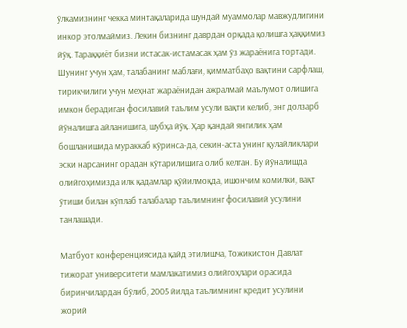ўлкамизнинг чекка минтақаларида шундай муаммолар мавжудлигини инкор этолмаймиз. Лекин бизнинг даврдан орқада қолишга ҳаққимиз йўқ. Тараққиёт бизни истасак-истамасак ҳам ўз жараёнига тортади. Шунинг учун ҳам, талабанинг маблағи, қимматбаҳо вақтини сарфлаш, тирикчилиги учун меҳнат жараёнидан ажралмай маълумот олишига имкон берадиган фосилавий таълим усули вақти келиб, энг долзарб йўналишга айланишига, шубҳа йўқ. Ҳар қандай янгилик ҳам бошланишида мураккаб кўринса-да, секин-аста унинг қулайликлари эски нарсанинг орадан кўтарилишига олиб келган. Бу йўналишда олийгоҳимизда илк қадамлар қўйилмоқда, ишончим комилки, вақт ўтиши билан кўплаб талабалар таълимнинг фосилавий усулини танлашади.

Матбуот конференциясида қайд этилишча, Тожикистон Давлат тижорат университети мамлакатимиз олийгоҳлари орасида биринчилардан бўлиб, 2005 йилда таълимнинг кредит усулини жорий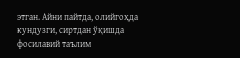этган. Айни пайтда, олийгоҳда кундузги, сиртдан ўқишда фосилавий таълим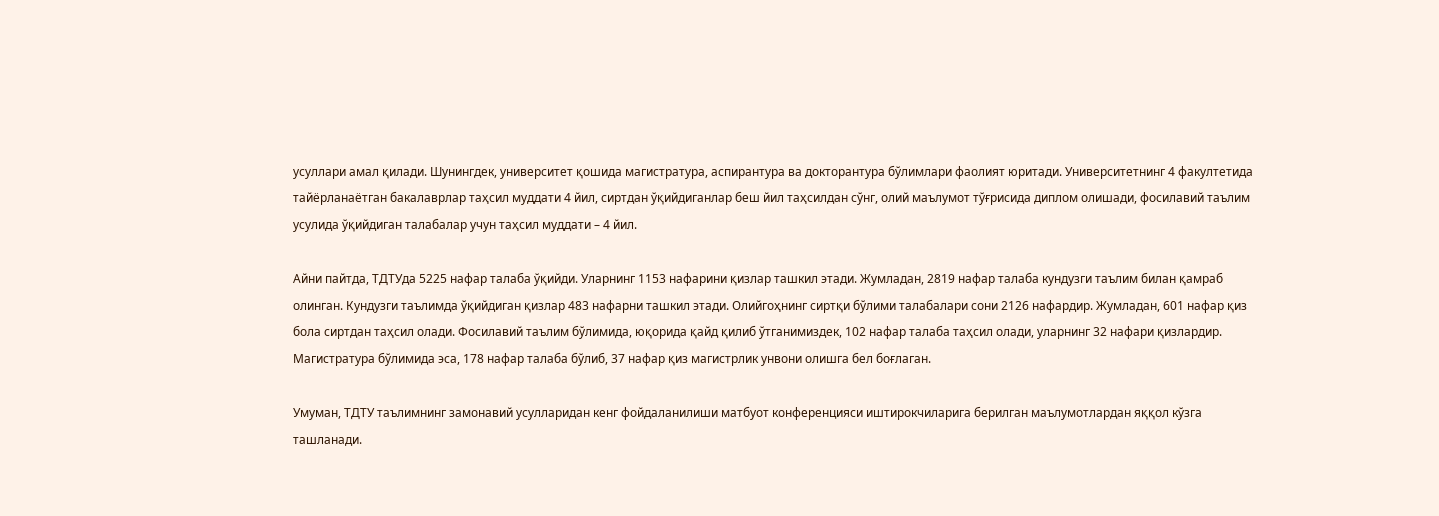усуллари амал қилади. Шунингдек, университет қошида магистратура, аспирантура ва докторантура бўлимлари фаолият юритади. Университетнинг 4 факултетида тайёрланаётган бакалаврлар таҳсил муддати 4 йил, сиртдан ўқийдиганлар беш йил таҳсилдан сўнг, олий маълумот тўғрисида диплом олишади, фосилавий таълим усулида ўқийдиган талабалар учун таҳсил муддати – 4 йил.

Айни пайтда, ТДТУда 5225 нафар талаба ўқийди. Уларнинг 1153 нафарини қизлар ташкил этади. Жумладан, 2819 нафар талаба кундузги таълим билан қамраб олинган. Кундузги таълимда ўқийдиган қизлар 483 нафарни ташкил этади. Олийгоҳнинг сиртқи бўлими талабалари сони 2126 нафардир. Жумладан, 601 нафар қиз бола сиртдан таҳсил олади. Фосилавий таълим бўлимида, юқорида қайд қилиб ўтганимиздек, 102 нафар талаба таҳсил олади, уларнинг 32 нафари қизлардир. Магистратура бўлимида эса, 178 нафар талаба бўлиб, 37 нафар қиз магистрлик унвони олишга бел боғлаган.

Умуман, ТДТУ таълимнинг замонавий усулларидан кенг фойдаланилиши матбуот конференцияси иштирокчиларига берилган маълумотлардан яққол кўзга ташланади.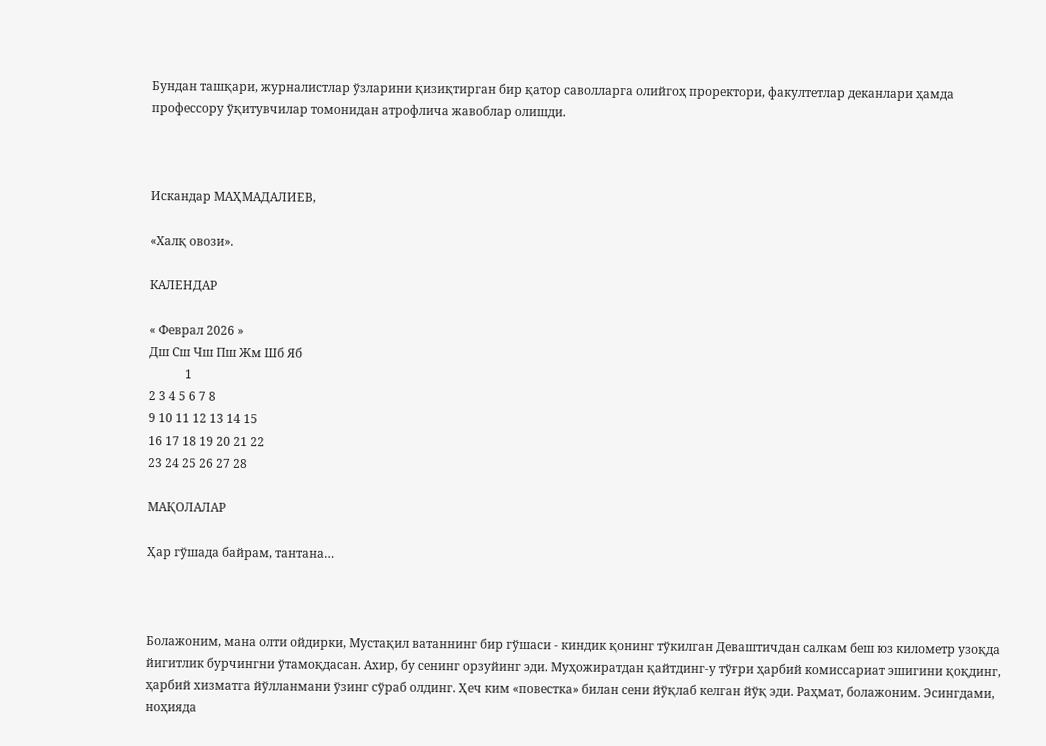Бундан ташқари, журналистлар ўзларини қизиқтирган бир қатор саволларга олийгоҳ проректори, факултетлар деканлари ҳамда профессору ўқитувчилар томонидан атрофлича жавоблар олишди.



Искандар МАҲМАДАЛИЕВ,

«Халқ овози».

КАЛЕНДАР

« Феврал 2026 »
Дш Сш Чш Пш Жм Шб Яб
            1
2 3 4 5 6 7 8
9 10 11 12 13 14 15
16 17 18 19 20 21 22
23 24 25 26 27 28

МАҚОЛАЛАР

Ҳар гўшада байрам, тантана…



Болажоним, мана олти ойдирки, Мустақил ватаннинг бир гўшаси - киндик қонинг тўкилган Деваштичдан салкам беш юз километр узоқда йигитлик бурчингни ўтамоқдасан. Ахир, бу сенинг орзуйинг эди. Муҳожиратдан қайтдинг-у тўғри ҳарбий комиссариат эшигини қоқдинг, ҳарбий хизматга йўлланмани ўзинг сўраб олдинг. Ҳеч ким «повестка» билан сени йўқлаб келган йўқ эди. Раҳмат, болажоним. Эсингдами, ноҳияда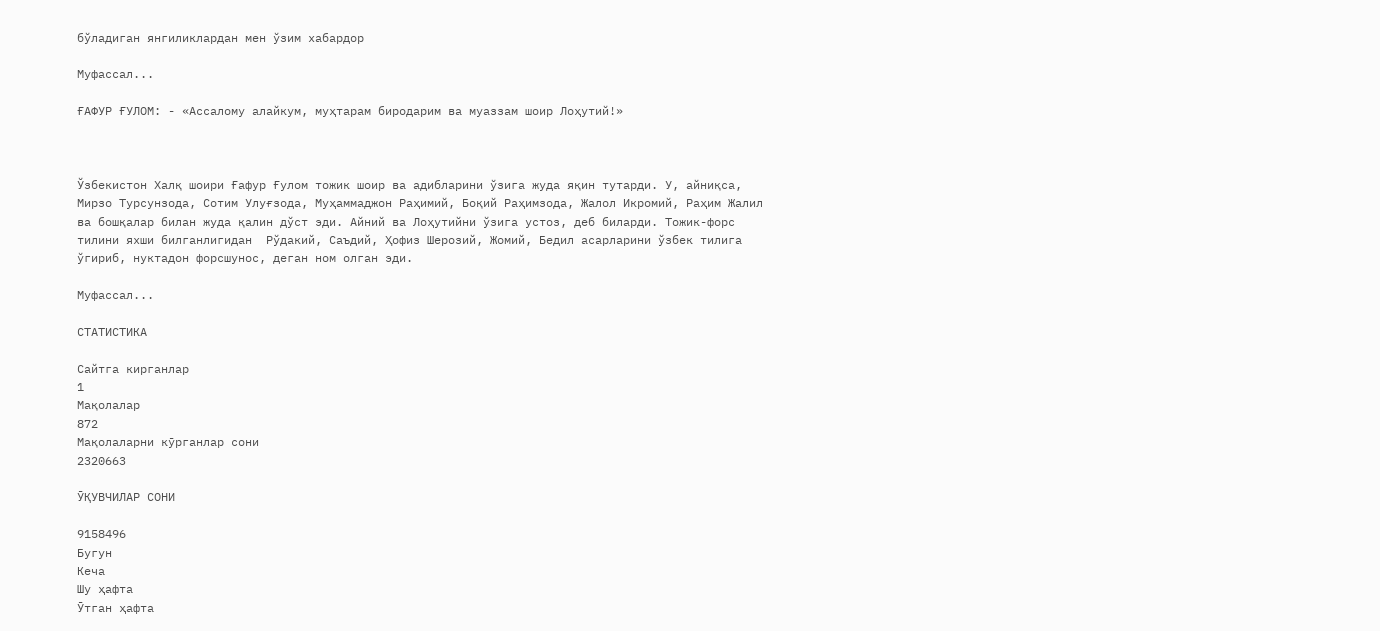бўладиган янгиликлардан мен ўзим хабардор

Муфассал...

ҒАФУР ҒУЛОМ: - «Ассалому алайкум, муҳтарам биродарим ва муаззам шоир Лоҳутий!»



Ўзбекистон Халқ шоири Ғафур Ғулом тожик шоир ва адибларини ўзига жуда яқин тутарди. У, айниқса, Мирзо Турсунзода, Сотим Улуғзода, Муҳаммаджон Раҳимий, Боқий Раҳимзода, Жалол Икромий, Раҳим Жалил ва бошқалар билан жуда қалин дўст эди. Айний ва Лоҳутийни ўзига устоз, деб биларди. Тожик-форс тилини яхши билганлигидан  Рўдакий, Саъдий, Ҳофиз Шерозий, Жомий, Бедил асарларини ўзбек тилига ўгириб, нуктадон форсшунос, деган ном олган эди.

Муфассал...

СТАТИСТИКА

Сайтга кирганлар
1
Мақолалар
872
Мақолаларни кӯрганлар сони
2320663

ӮҚУВЧИЛАР СОНИ

9158496
Бугун
Кеча
Шу ҳафта
Ӯтган ҳафта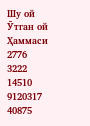Шу ой
Ӯтган ой
Ҳаммаси
2776
3222
14510
9120317
40875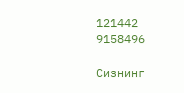121442
9158496

Сизнинг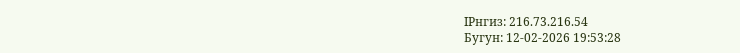IPнгиз: 216.73.216.54
Бугун: 12-02-2026 19:53:28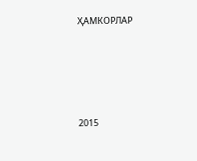ҲАМКОРЛАР







2015